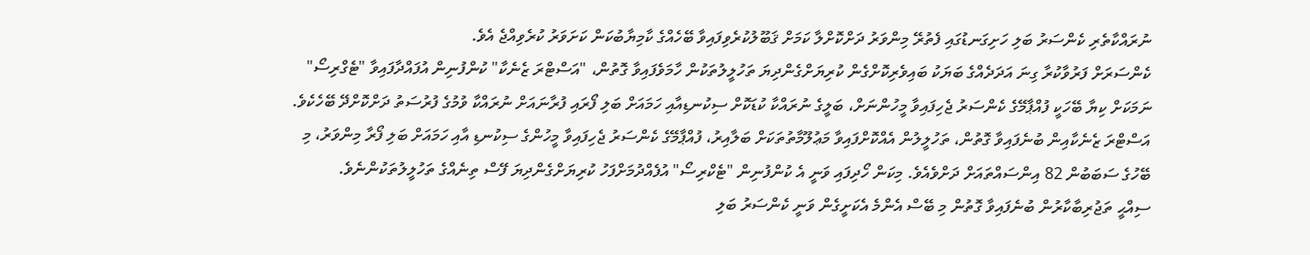ނުރައްކާތެރި ކެންސަރު ބަލި ހަށިގަނޑުގައި ފެތުރޭ މިންވަރު ދަށްކޮށްލާ ކަމަށް ޤަބޫލުކުރެވިފައިވާ ބޭހެއްގެ ކާމިޔާބުކަން ކަށަވަރު ކުރެވިއްޖެ އެވެ.
ކެންސަރަށް ފަރުވާކުރާ ގިނަ އަދަދެއްގެ ބަޔަކު ބައިވެރިކޮށްގެން ކުރިޔަށްގެންދިޔަ ތަހުލީލުތަކުން ހާމަވެފައިވާ ގޮތުން، "އަސްޓްރަ ޒެނެކާ" ކުންފުނިން އުފައްދާފައިވާ "ޓެގްރިސޯ" ނަމަކަށް ކިޔާ ބޭހަކީ ފުއްޕާމޭގެ ކެންސަރު ޖެހިފައިވާ މީހުންނަށް، ބަލީގެ ނުރައްކާ ކުޑަކޮށް ސިކުނޑިއާއި ހަމައަށް ބަލި ފޯރައި ފުރާނައަށް ނުރައްކާ ވުމުގެ ފުރުސަތު ދަށްކޮށްދޭ ބޭހެކެވެ.
އަސްޓްރަ ޒެނެކާއިން ބުނެފައިވާ ގޮތުން، ތަހުލީލުން އެއްކޮށްފައިވާ މަޢުލޫމާތުތަކަށް ބަލާއިރު، ފުއްޕާމޭގެ ކެންސަރު ޖެހިފައިވާ މީހުންގެ ސިކުނޑި އާއި ހަމައަށް ބަލި ފޯރާ މިންވަރު، މި ބޭހުގެ ސަބަބުން 82 އިންސައްތައަށް ދަށްވެއެވެ. މިކަން ހޯދިފައި ވަނީ އެ ކުންފުނިން "ޓެކްރިސޯ" އުފެއްދުމަށްފަހު ކުރިޔަށްގެންދިޔަ ފޭސް ތިނެއްގެ ތަހުލީލުތަކުންނެވެ.
ސިއްޙީ ތަޖުރިބާކާރުން ބުނެފައިވާ ގޮތުން މި ބޭސް އެންމެ އެކަށީގެން ވަނީ ކެންސަރު ބަލި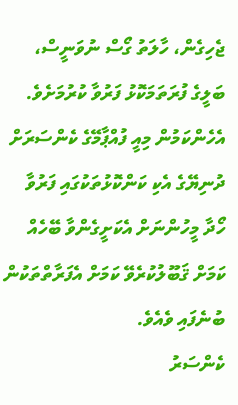ޖެހިގެން، ހާލަތު ގޯސް ނުވަނީސް، ބަލީގެ ފުރަތަމަކޮޅު ފަރުވާ ކުރުމަށެވެ. އެހެންކަމުން މިއީ ފުއްޕާމޭގެ ކެންސަރަށް ދުނިޔޭގެ އެކި ކަންކޮޅުތަކުގައި ފަރުވާ ހޯދާ މީހުންނަށް އެކަށީގެންވާ ބޭހެއް ކަމަށް ޤަބޫލުކުރެވޭ ކަމަށް އެފަރާތްތަކުން ބުނެފައި ވެއެވެ.
ކެންސަރު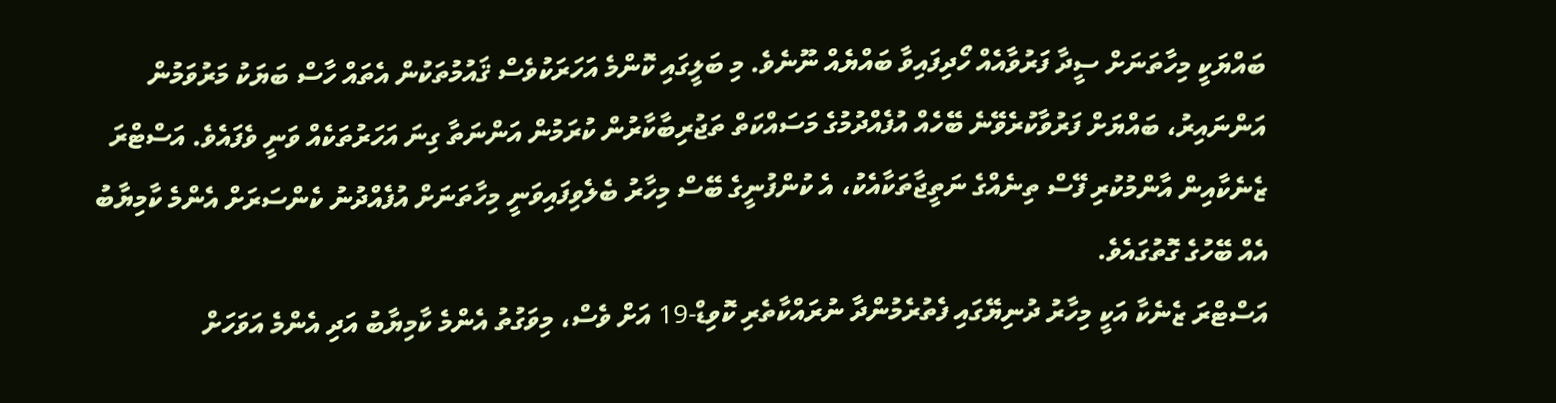ބައްޔަކީ މިހާތަނަށް ސީދާ ފަރުވާއެއް ހޯދިފައިވާ ބައްޔެއް ނޫނެވެ. މި ބަލީގައި ކޮންމެ އަހަރަކުވެސް ޤައުމުތަކުން އެތައް ހާސް ބަޔަކު މަރުވަމުން އަންނައިރު، ބައްޔަށް ފަރުވާކުރެވޭނެ ބޭހެއް އުފެއްދުމުގެ މަސައްކަތް ތަޖުރިބާކާރުން ކުރަމުން އަންނަތާ ގިނަ އަހަރުތަކެއް ވަނީ ވެފައެވެ. އަސްޓްރަ ޒެނެކާއިން އާންމުކުރި ފޭސް ތިނެއްގެ ނަތީޖާތަކާއެކު، އެ ކުންފުނީގެ ބޭސް މިހާރު ބެލެވިފައިވަނީ މިހާތަނަށް އުފެއްދުނު ކެންސަރަށް އެންމެ ކާމިޔާބު އެއް ބޭހުގެ ގޮތުގައެވެ.
އަސްޓްރަ ޒެނެކާ އަކީ މިހާރު ދުނިޔޭގައި ފެތުރެމުންދާ ނުރައްކާތެރި ކޮވިޑް-19 އަށް ވެސް، މިވަގުތު އެންމެ ކާމިޔާބު އަދި އެންމެ އަވަހަށް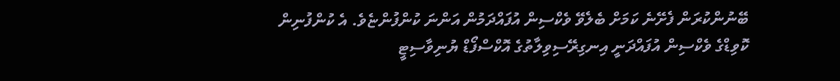ބޭނުންކުރަން ފެށޭނެ ކަމަށް ބެލެވޭ ވެކްސިން އުފައްދަމުން އަންނަ ކުންފުންޏެވެ. އެ ކުންފުނިން ކޮވިޑްގެ ވެކްސިން އުފައްދަނީ އިނގިރޭސިވިލާތުގެ އޮކްސްފޯޑް ޔުނިވާސިޓީ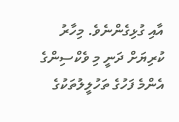އާއި ގުޅިގެންނެވެ. މިހާރު ކުރިޔަށް ދަނީ މި ވެކްސިންގެ އެންމެ ފަހުގެ ތަހުލީލުތަކުގެ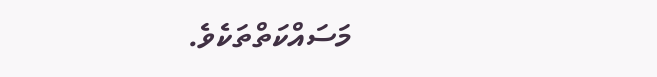މަސައްކަތްތަކެވެ.